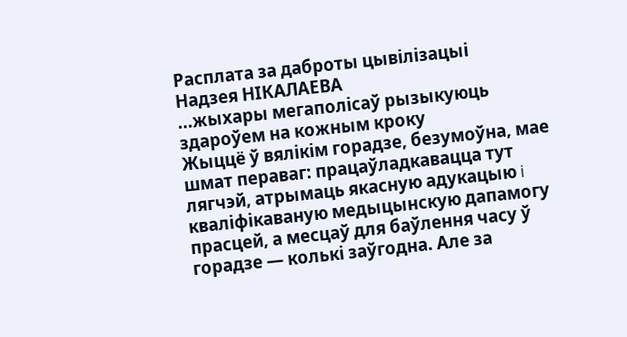Расплата за даброты цывiлiзацыi
Надзея НIКАЛАЕВА
...жыхары мегаполiсаў рызыкуюць здароўем на кожным кроку
Жыццё ў вялiкiм горадзе, безумоўна, мае шмат пераваг: працаўладкавацца тут лягчэй, атрымаць якасную адукацыю i квалiфiкаваную медыцынскую дапамогу прасцей, а месцаў для баўлення часу ў горадзе — колькi заўгодна. Але за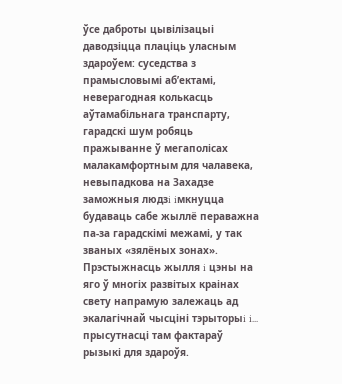ўсе даброты цывiлiзацыi даводзiцца плацiць уласным здароўем: суседства з прамысловымi аб’ектамi, неверагодная колькасць аўтамабiльнага транспарту, гарадскi шум робяць пражыванне ў мегаполiсах малакамфортным для чалавека, невыпадкова на Захадзе заможныя людзi iмкнуцца будаваць сабе жыллё пераважна па-за гарадскiмi межамi, у так званых «зялёных зонах». Прэстыжнасць жылля i цэны на яго ў многiх развiтых краiнах свету напрамую залежаць ад экалагiчнай чысцiнi тэрыторыi i... прысутнасцi там фактараў рызыкi для здароўя.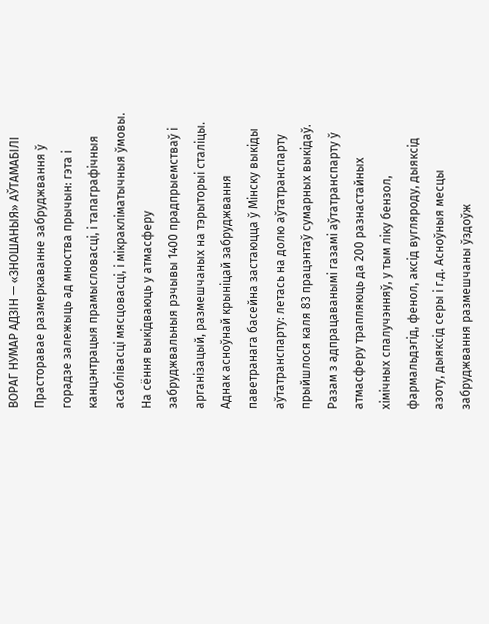ВОРАГ НУМАР АДЗIН — «ЗНОШАНЫЯ» АЎТАМАБIЛI Прасторавае размеркаванне забруджвання ў горадзе залежыць ад мноства прычын: гэта i канцэнтрацыя прамысловасцi, i тапаграфiчныя асаблiвасцi мясцовасцi, i мiкраклiматычныя ўмовы. На сёння выкiдваюць у атмасферу забруджвальныя рэчывы 1400 прадпрыемстваў i арганiзацый, размешчаных на тэрыторыi сталiцы. Аднак асноўнай крынiцай забруджвання паветранага басейна застаюцца ў Мiнску выкiды аўтатранспарту: летась на долю аўтатранспарту прыйшлося каля 83 працэнтаў сумарных выкiдаў. Разам з адпрацаванымi газамi аўтатранспарту ў атмасферу трапляюць да 200 разнастайных хiмiчных спалучэнняў, у тым лiку бензол, фармальдэгiд, фенол, аксiд вугляроду, дыяксiд азоту, дыяксiд серы i г.д. Асноўныя месцы забруджвання размешчаны ўздоўж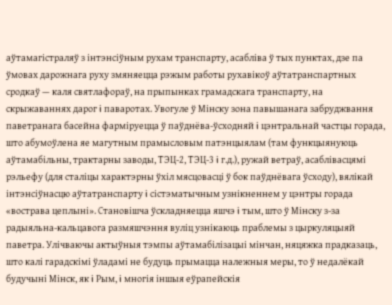аўтамагiстраляў з iнтэнсiўным рухам транспарту, асаблiва ў тых пунктах, дзе па ўмовах дарожнага руху змяняецца рэжым работы рухавiкоў аўтатранспартных сродкаў — каля святлафораў, на прыпынках грамадскага транспарту, на скрыжаваннях дарог i паваротах. Увогуле ў Мiнску зона павышанага забруджвання паветранага басейна фармiруецца ў паўднёва-ўсходняй i цэнтральнай частцы горада, што абумоўлена яе магутным прамысловым патэнцыялам (там функцыянуюць аўтамабiльны, трактарны заводы, ТЭЦ-2, ТЭЦ-3 i г.д.), ружай ветраў, асаблiвасцямi рэльефу (для сталiцы характэрны ўхiл мясцовасцi ў бок паўднёвага ўсходу), вялiкай iнтэнсiўнасцю аўтатранспарту i сiстэматычным узнiкненнем у цэнтры горада «вострава цеплынi». Становiшча ўскладняецца яшчэ i тым, што ў Мiнску з-за радыяльна-кальцавога размяшчэння вулiц узнiкаюць праблемы з цыркуляцыяй паветра. Улiчваючы актыўныя тэмпы аўтамабiлiзацыi мiнчан, няцяжка прадказаць, што калi гарадскiмi ўладамi не будуць прымацца належныя меры, то ў недалёкай будучынi Мiнск, як i Рым, i многiя iншыя еўрапейскiя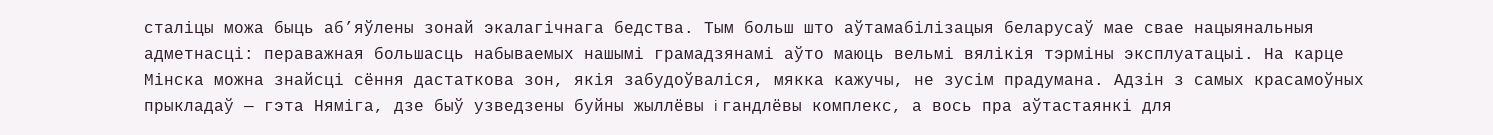сталiцы можа быць аб’яўлены зонай экалагiчнага бедства. Тым больш што аўтамабiлiзацыя беларусаў мае свае нацыянальныя адметнасцi: пераважная большасць набываемых нашымi грамадзянамi аўто маюць вельмi вялiкiя тэрмiны эксплуатацыi. На карце Мiнска можна знайсцi сёння дастаткова зон, якiя забудоўвалiся, мякка кажучы, не зусiм прадумана. Адзiн з самых красамоўных прыкладаў — гэта Нямiга, дзе быў узведзены буйны жыллёвы i гандлёвы комплекс, а вось пра аўтастаянкi для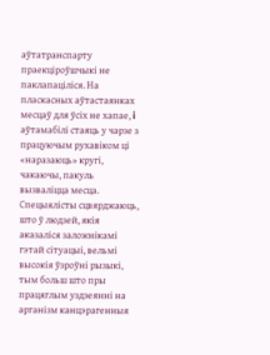аўтатранспарту праекцiроўшчыкi не паклапацiлiся. На пласкасных аўтастаянках месцаў для ўсiх не хапае, i аўтамабiлi стаяць у чарзе з працуючым рухавiком цi «наразаюць» кругi, чакаючы, пакуль вызвалiцца месца. Спецыялiсты сцвярджаюць, што ў людзей, якiя аказалiся заложнiкамi гэтай сiтуацыi, вельмi высокiя ўзроўнi рызыкi, тым больш што пры працяглым уздзеяннi на арганiзм канцэрагенныя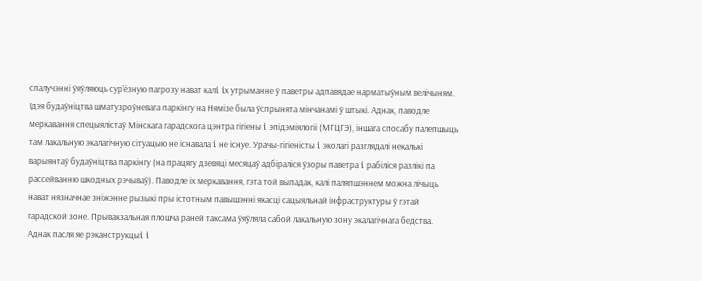спалучэннi ўяўляюць сур’ёзную пагрозу нават калi iх утрыманне ў паветры адпавядае нарматыўным велiчыням. Iдэя будаўнiцтва шматузроўневага паркiнгу на Нямiзе была ўспрынята мiнчанамi ў штыкi. Аднак, паводле меркавання спецыялiстаў Мiнскага гарадскога цэнтра гiгiены i эпiдэмiялогii (МГЦГЭ), iншага спосабу палепшыць там лакальную экалагiчную сiтуацыю не iснавала i не iснуе. Урачы-гiгiенiсты i эколагi разглядалi некалькi варыянтаў будаўнiцтва паркiнгу (на працягу дзевяцi месяцаў адбiралiся ўзоры паветра i рабiлiся разлiкi па рассейванню шкодных рэчываў). Паводле iх меркавання, гэта той выпадак, калi паляпшэннем можна лiчыць нават нязначнае знiжэнне рызыкi пры iстотным павышэннi якасцi сацыяльнай iнфраструктуры ў гэтай гарадской зоне. Прывакзальная плошча раней таксама ўяўляла сабой лакальную зону экалагiчнага бедства. Аднак пасля яе рэканструкцыi i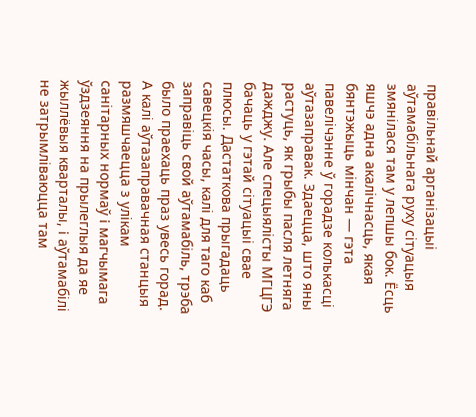правiльнай арганiзацыi аўтамабiльнага руху сiтуацыя змянiлася там у лепшы бок. Ёсць яшчэ адна акалiчнасць, якая бянтэжыць мiнчан — гэта павелiчэнне ў горадзе колькасцi аўтазаправак. Здаецца, што яны растуць, як грыбы пасля летняга дажджу. Але спецыялiсты МГЦГЭ бачаць у гэтай сiтуацыi свае плюсы. Дастаткова прыгадаць савецкiя часы, калi для таго каб заправiць свой аўтамабiль, трэба было праехаць праз увесь горад. А калi аўтазаправачная станцыя размяшчаецца з улiкам санiтарных нормаў i магчымага ўздзеяння на прылеглыя да яе жыллёвыя кварталы, i аўтамабiлi не затрымлiваюцца там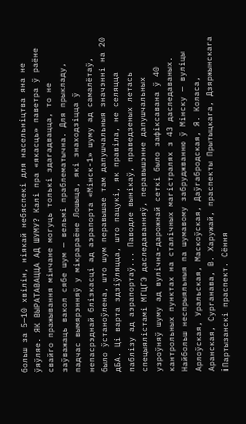больш за 5—10 хвiлiн, нiякай небяспекi для насельнiцтва яна не ўяўляе. ЯК ВЫРАТАВАЦЦА АД ШУМУ? Калi пра «якасць» паветра ў раёне свайго пражывання мiнчане могуць толькi здагадвацца, то не заўважаць вакол сябе шум — вельмi праблематычна. Для прыкладу, падчас вымярэнняў у мiкрараёне Лошыца, якi знаходзiцца ў непасрэднай блiзкасцi ад аэрапорта «Мiнск-1» шуму ад самалётаў, было ўстаноўлена, што шум перавышае там дапушчальныя значэннi на 20 дБА. Цi варта здзiўляцца, што пацукi, як правiла, не селяцца паблiзу ад аэрапортаў... Паводле вынiкаў, праведзеных летась спецыялiстамi МГЦГЭ даследаванняў, перавышэнне дапушчальных узроўняў шуму ад вулiчна-дарожнай сеткi было зафiксавана ў 40 кантрольных пунктах на сталiчных магiстралях з 43 даследаваных. Найбольш неспрыяльныя па шумавому забруджванню ў Мiнску — вулiцы Арлоўская, Уральская, Маскоўская, Даўгабродская, Я. Коласа, Аранская, Сурганава, В. Харужай, праспекты Прытыцкага, Дзяржынскага i Партызанскi праспект. Сёння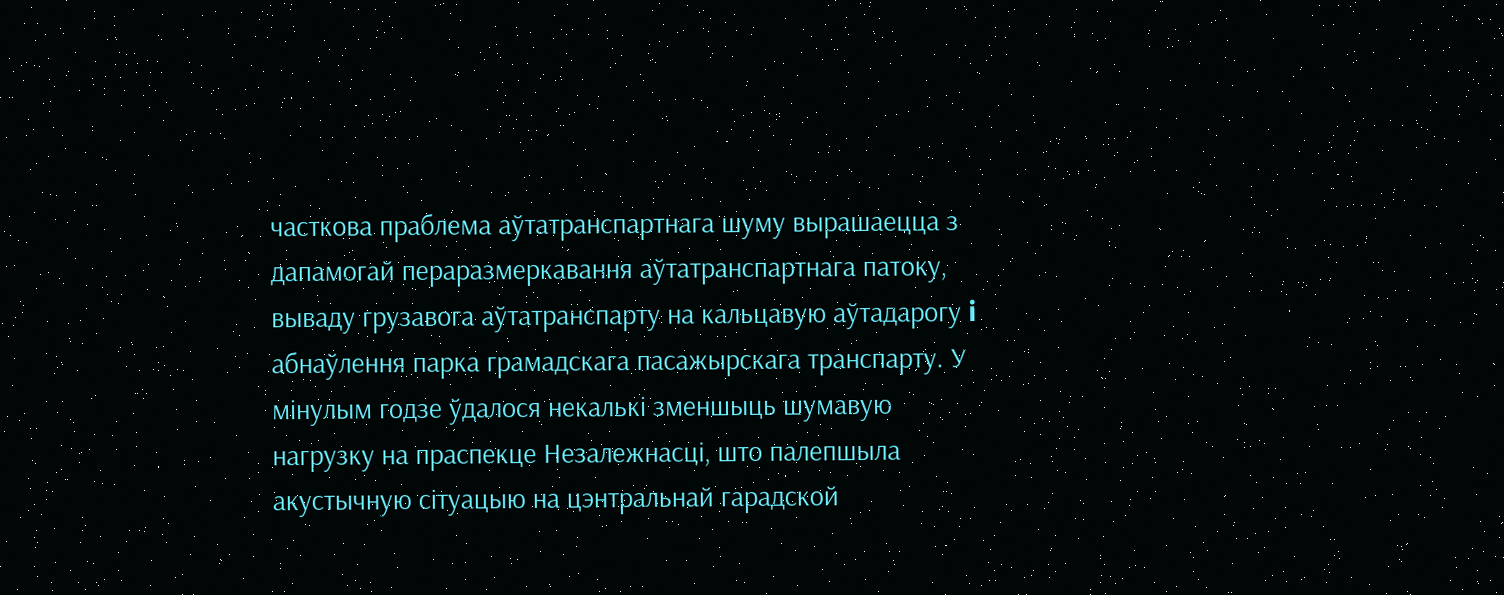часткова праблема аўтатранспартнага шуму вырашаецца з дапамогай пераразмеркавання аўтатранспартнага патоку, вываду грузавога аўтатранспарту на кальцавую аўтадарогу i абнаўлення парка грамадскага пасажырскага транспарту. У мiнулым годзе ўдалося некалькi зменшыць шумавую нагрузку на праспекце Незалежнасцi, што палепшыла акустычную сiтуацыю на цэнтральнай гарадской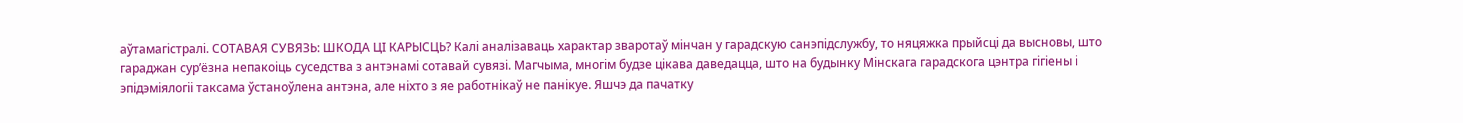аўтамагiстралi. СОТАВАЯ СУВЯЗЬ: ШКОДА ЦI КАРЫСЦЬ? Калi аналiзаваць характар зваротаў мiнчан у гарадскую санэпiдслужбу, то няцяжка прыйсцi да высновы, што гараджан сур’ёзна непакоiць суседства з антэнамi сотавай сувязi. Магчыма, многiм будзе цiкава даведацца, што на будынку Мiнскага гарадскога цэнтра гiгiены i эпiдэмiялогii таксама ўстаноўлена антэна, але нiхто з яе работнiкаў не панiкуе. Яшчэ да пачатку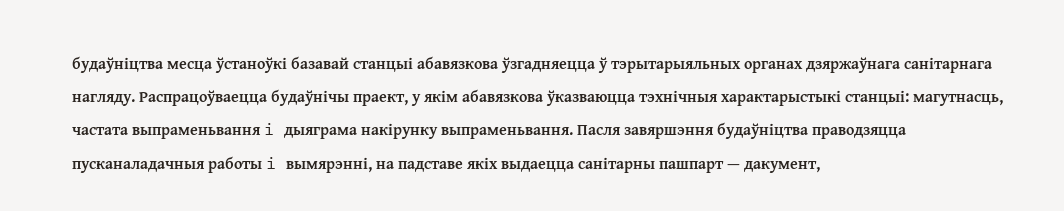будаўнiцтва месца ўстаноўкi базавай станцыi абавязкова ўзгадняецца ў тэрытарыяльных органах дзяржаўнага санiтарнага нагляду. Распрацоўваецца будаўнiчы праект, у якiм абавязкова ўказваюцца тэхнiчныя характарыстыкi станцыi: магутнасць, частата выпраменьвання i дыяграма накiрунку выпраменьвання. Пасля завяршэння будаўнiцтва праводзяцца пусканаладачныя работы i вымярэннi, на падставе якiх выдаецца санiтарны пашпарт — дакумент,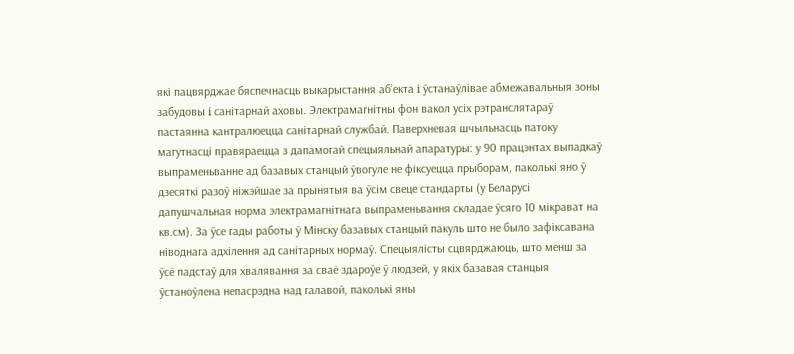якi пацвярджае бяспечнасць выкарыстання аб’екта i ўстанаўлiвае абмежавальныя зоны забудовы i санiтарнай аховы. Электрамагнiтны фон вакол усiх рэтранслятараў пастаянна кантралюецца санiтарнай службай. Паверхневая шчыльнасць патоку магутнасцi правяраецца з дапамогай спецыяльнай апаратуры: у 90 працэнтах выпадкаў выпраменьванне ад базавых станцый ўвогуле не фiксуецца прыборам, паколькi яно ў дзесяткi разоў нiжэйшае за прынятыя ва ўсiм свеце стандарты (у Беларусi дапушчальная норма электрамагнiтнага выпраменьвання складае ўсяго 10 мiкрават на кв.см). За ўсе гады работы ў Мiнску базавых станцый пакуль што не было зафiксавана нiводнага адхiлення ад санiтарных нормаў. Спецыялiсты сцвярджаюць, што менш за ўсё падстаў для хвалявання за сваё здароўе ў людзей, у якiх базавая станцыя ўстаноўлена непасрэдна над галавой, паколькi яны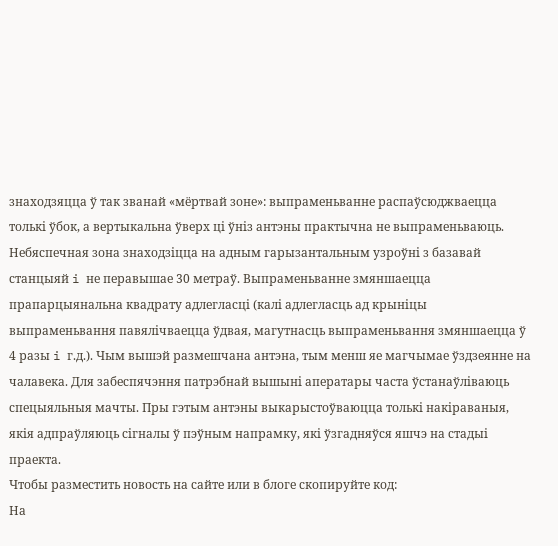знаходзяцца ў так званай «мёртвай зоне»: выпраменьванне распаўсюджваецца толькi ўбок, а вертыкальна ўверх цi ўнiз антэны практычна не выпраменьваюць. Небяспечная зона знаходзiцца на адным гарызантальным узроўнi з базавай станцыяй i не перавышае 30 метраў. Выпраменьванне змяншаецца прапарцыянальна квадрату адлегласцi (калi адлегласць ад крынiцы выпраменьвання павялiчваецца ўдвая, магутнасць выпраменьвання змяншаецца ў 4 разы i г.д.). Чым вышэй размешчана антэна, тым менш яе магчымае ўздзеянне на чалавека. Для забеспячэння патрэбнай вышынi аператары часта ўстанаўлiваюць спецыяльныя мачты. Пры гэтым антэны выкарыстоўваюцца толькi накiраваныя, якiя адпраўляюць сiгналы ў пэўным напрамку, якi ўзгадняўся яшчэ на стадыi праекта.
Чтобы разместить новость на сайте или в блоге скопируйте код:
На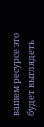вашем ресурсе это будет выглядеть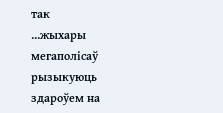так
...жыхары мегаполiсаў рызыкуюць здароўем на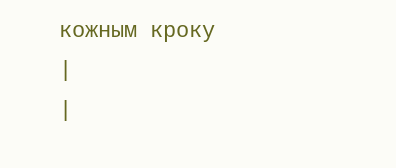кожным кроку
|
|